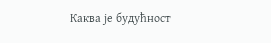Каква је будућност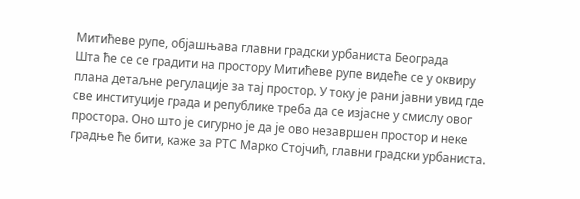Митићеве рупе, објашњава главни градски урбаниста Београда
Шта ће се се градити на простору Митићеве рупе видеће се у оквиру плана детаљне регулације за тај простор. У току је рани јавни увид где све институције града и републике треба да се изјасне у смислу овог простора. Оно што је сигурно је да је ово незавршен простор и неке градње ће бити, каже за РТС Марко Стојчић, главни градски урбаниста.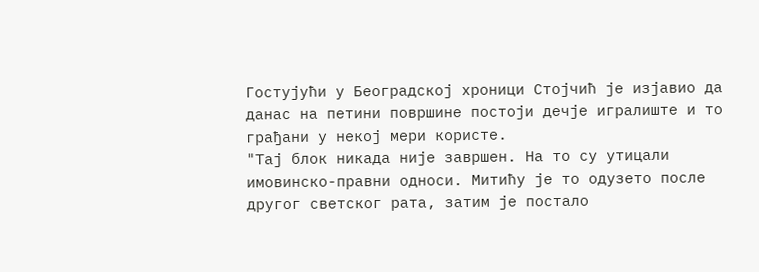Гостујући у Београдској хроници Стојчић је изјавио да данас на петини површине постоји дечје игралиште и то грађани у некој мери користе.
"Тај блок никада није завршен. На то су утицали имовинско-правни односи. Митићу је то одузето после другог светског рата, затим је постало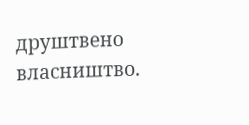друштвено власништво.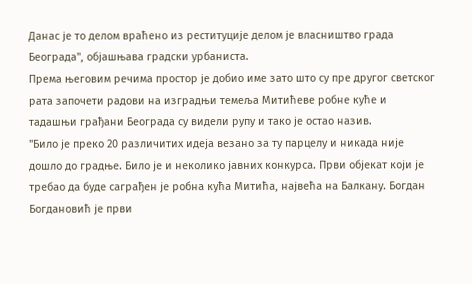Данас је то делом враћено из реституције делом је власништво града Београда", објашњава градски урбаниста.
Према његовим речима простор је добио име зато што су пре другог светског рата започети радови на изградњи темеља Митићеве робне куће и тадашњи грађани Београда су видели рупу и тако је остао назив.
"Било је преко 20 различитих идеја везано за ту парцелу и никада није дошло до градње. Било је и неколико јавних конкурса. Први објекат који је требао да буде саграђен је робна кућа Митића, највећа на Балкану. Богдан Богдановић је први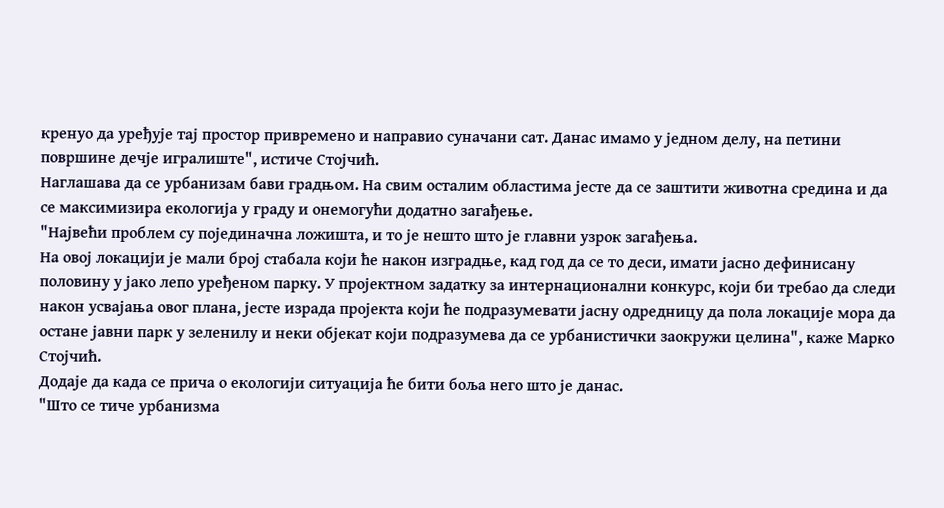кренуо да уређује тај простор привремено и направио суначани сат. Данас имамо у једном делу, на петини површине дечје игралиште", истиче Стојчић.
Наглашава да се урбанизам бави градњом. На свим осталим областима јесте да се заштити животна средина и да се максимизира екологија у граду и онемогући додатно загађење.
"Највећи проблем су појединачна ложишта, и то је нешто што је главни узрок загађења.
На овој локацији је мали број стабала који ће након изградње, кад год да се то деси, имати јасно дефинисану половину у јако лепо уређеном парку. У пројектном задатку за интернационални конкурс, који би требао да следи након усвајања овог плана, јесте израда пројекта који ће подразумевати јасну одредницу да пола локације мора да остане јавни парк у зеленилу и неки објекат који подразумева да се урбанистички заокружи целина", каже Марко Стојчић.
Додаје да када се прича о екологији ситуација ће бити боља него што је данас.
"Што се тиче урбанизма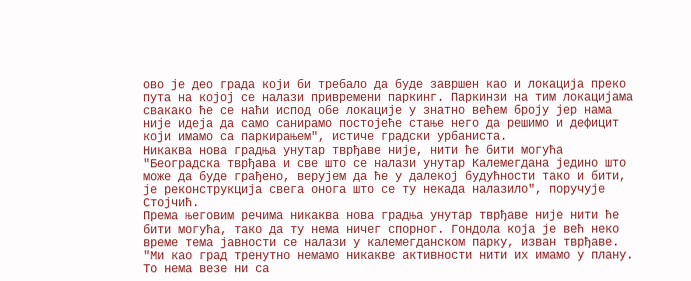ово је део града који би требало да буде завршен као и локација преко пута на којој се налази привремени паркинг. Паркинзи на тим локацијама свакако ће се наћи испод обе локације у знатно већем броју јер нама није идеја да само санирамо постојеће стање него да решимо и дефицит који имамо са паркирањем", истиче градски урбаниста.
Никаква нова градња унутар тврђаве није, нити ће бити могућа
"Београдска тврђава и све што се налази унутар Калемегдана једино што може да буде грађено, верујем да ће у далекој будућности тако и бити, је реконструкција свега онога што се ту некада налазило", поручује Стојчић.
Према његовим речима никаква нова градња унутар тврђаве није нити ће бити могућа, тако да ту нема ничег спорног. Гондола која је већ неко време тема јавности се налази у калемегданском парку, изван тврђаве.
"Ми као град тренутно немамо никакве активности нити их имамо у плану. То нема везе ни са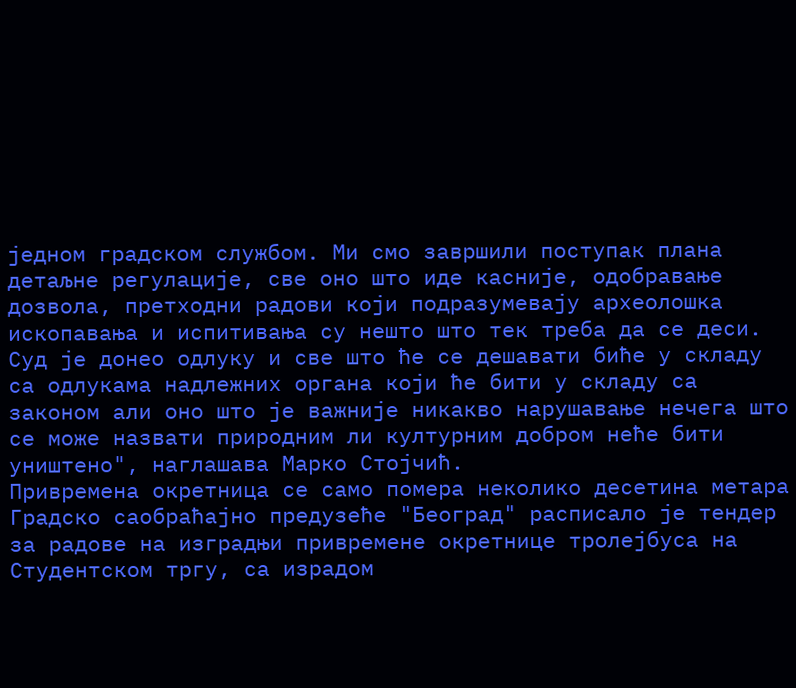једном градском службом. Ми смо завршили поступак плана детаљне регулације, све оно што иде касније, одобравање дозвола, претходни радови који подразумевају археолошка ископавања и испитивања су нешто што тек треба да се деси. Суд је донео одлуку и све што ће се дешавати биће у складу са одлукама надлежних органа који ће бити у складу са законом али оно што је важније никакво нарушавање нечега што се може назвати природним ли културним добром неће бити уништено", наглашава Марко Стојчић.
Привремена окретница се само помера неколико десетина метара
Градско саобраћајно предузеће "Београд" расписало је тендер за радове на изградњи привремене окретнице тролејбуса на Студентском тргу, са израдом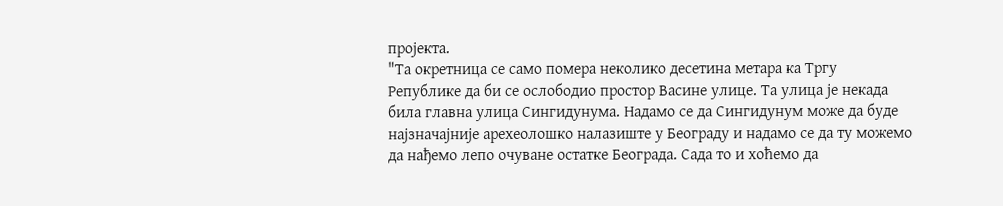пројекта.
"Та окретница се само помера неколико десетина метара ка Тргу Републике да би се ослободио простор Васине улице. Та улица је некада била главна улица Сингидунума. Надамо се да Сингидунум може да буде најзначајније арехеолошко налазиште у Београду и надамо се да ту можемо да нађемо лепо очуване остатке Београда. Сада то и хоћемо да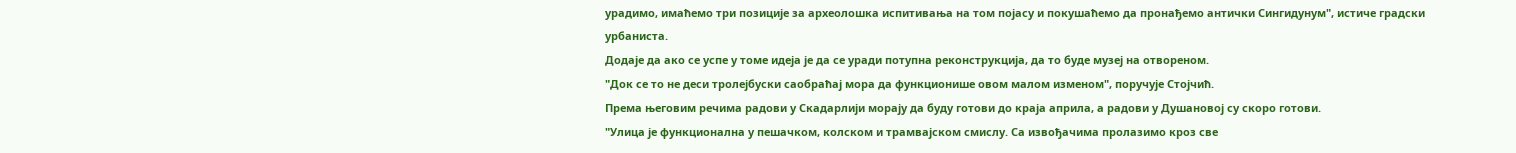урадимо, имаћемо три позиције за археолошка испитивања на том појасу и покушаћемо да пронађемо антички Сингидунум", истиче градски урбаниста.
Додаје да ако се успе у томе идеја је да се уради потупна реконструкција, да то буде музеј на отвореном.
"Док се то не деси тролејбуски саобраћај мора да функционише овом малом изменом", поручује Стојчић.
Према његовим речима радови у Скадарлији морају да буду готови до краја априла, а радови у Душановој су скоро готови.
"Улица је функционална у пешачком, колском и трамвајском смислу. Са извођачима пролазимо кроз све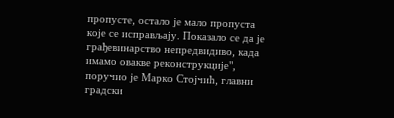пропусте, остало је мало пропуста које се исправљају. Показало се да је грађевинарство непредвидиво, када имамо овакве реконструкције", поручио је Марко Стојчић, главни градски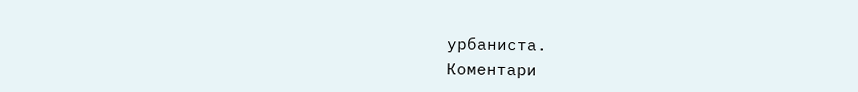урбаниста.
Коментари